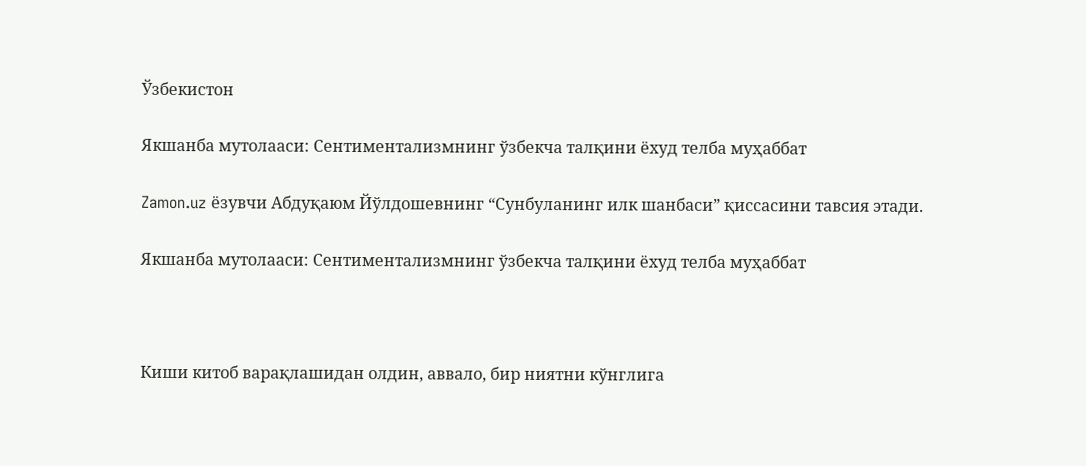Ўзбекистон

Якшанба мутолааси: Сентиментализмнинг ўзбекча талқини ёхуд телба муҳаббат

Zamon.uz ёзувчи Абдуқаюм Йўлдошевнинг “Сунбуланинг илк шанбаси” қиссасини тавсия этади.

Якшанба мутолааси: Сентиментализмнинг ўзбекча талқини ёхуд телба муҳаббат



Киши китоб варақлашидан олдин, аввало, бир ниятни кўнглига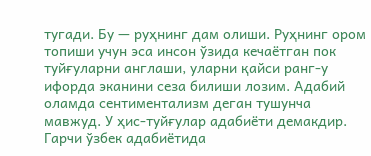тугади. Бу — руҳнинг дам олиши. Руҳнинг ором топиши учун эса инсон ўзида кечаётган пок туйғуларни англаши, уларни қайси ранг-у ифорда эканини сеза билиши лозим. Адабий оламда сентиментализм деган тушунча мавжуд. У ҳис-туйғулар адабиёти демакдир. Гарчи ўзбек адабиётида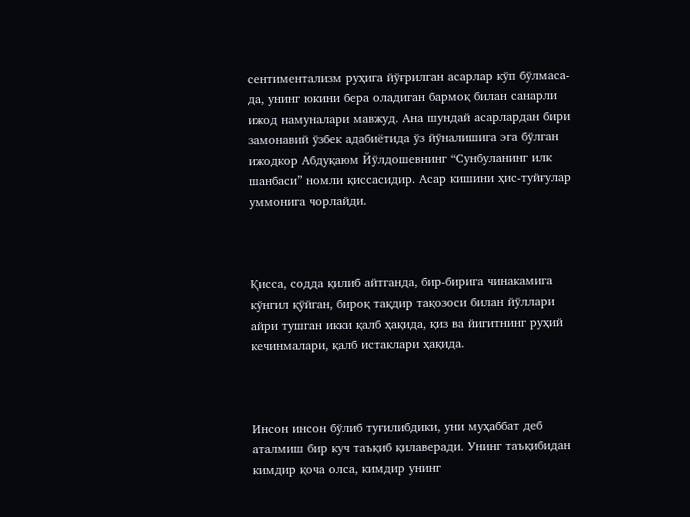сентиментализм руҳига йўғрилган асарлар кўп бўлмаса-да, унинг юкини бера оладиган бармоқ билан санарли ижод намуналари мавжуд. Ана шундай асарлардан бири замонавий ўзбек адабиётида ўз йўналишига эга бўлган ижодкор Абдуқаюм Йўлдошевнинг “Сунбуланинг илк шанбаси” номли қиссасидир. Асар кишини ҳис-туйғулар уммонига чорлайди.



Қисса, содда қилиб айтганда, бир-бирига чинакамига кўнгил қўйган, бироқ тақдир тақозоси билан йўллари айри тушган икки қалб ҳақида, қиз ва йигитнинг руҳий кечинмалари, қалб истаклари ҳақида.



Инсон инсон бўлиб туғилибдики, уни муҳаббат деб аталмиш бир куч таъқиб қилаверади. Унинг таъқибидан кимдир қоча олса, кимдир унинг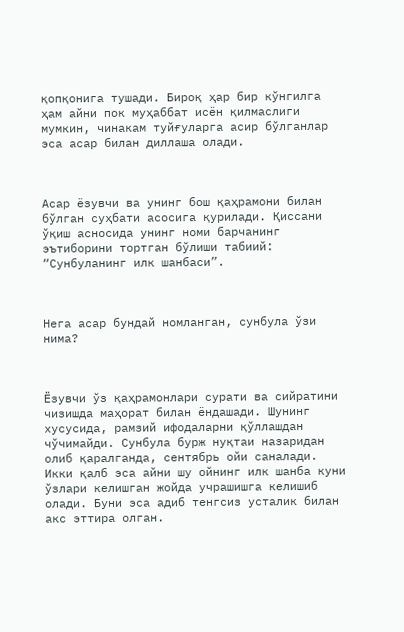қопқонига тушади. Бироқ ҳар бир кўнгилга ҳам айни пок муҳаббат исён қилмаслиги мумкин, чинакам туйғуларга асир бўлганлар эса асар билан диллаша олади.



Асар ёзувчи ва унинг бош қаҳрамони билан бўлган суҳбати асосига қурилади. Қиссани ўқиш асносида унинг номи барчанинг эътиборини тортган бўлиши табиий: “Сунбуланинг илк шанбаси”.



Нега асар бундай номланган, сунбула ўзи нима?



Ёзувчи ўз қаҳрамонлари сурати ва сийратини чизишда маҳорат билан ёндашади. Шунинг хусусида, рамзий ифодаларни қўллашдан чўчимайди. Сунбула бурж нуқтаи назаридан олиб қаралганда, сентябрь ойи саналади. Икки қалб эса айни шу ойнинг илк шанба куни ўзлари келишган жойда учрашишга келишиб олади. Буни эса адиб тенгсиз усталик билан акс эттира олган.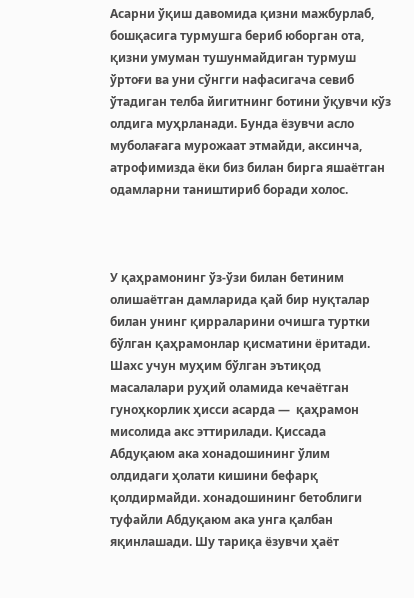Асарни ўқиш давомида қизни мажбурлаб, бошқасига турмушга бериб юборган ота, қизни умуман тушунмайдиган турмуш ўртоғи ва уни сўнгги нафасигача севиб ўтадиган телба йигитнинг ботини ўқувчи кўз олдига муҳрланади. Бунда ёзувчи асло муболағага мурожаат этмайди, аксинча, атрофимизда ёки биз билан бирга яшаётган одамларни таништириб боради холос.



У қаҳрамонинг ўз-ўзи билан бетиним олишаётган дамларида қай бир нуқталар билан унинг қирраларини очишга туртки бўлган қаҳрамонлар қисматини ёритади. Шахс учун муҳим бўлган эътиқод масалалари руҳий оламида кечаётган гуноҳкорлик ҳисси асарда —  қаҳрамон мисолида акс эттирилади. Қиссада Абдуқаюм ака хонадошининг ўлим олдидаги ҳолати кишини бефарқ қолдирмайди. хонадошининг бетоблиги туфайли Абдуқаюм ака унга қалбан яқинлашади. Шу тариқа ёзувчи ҳаёт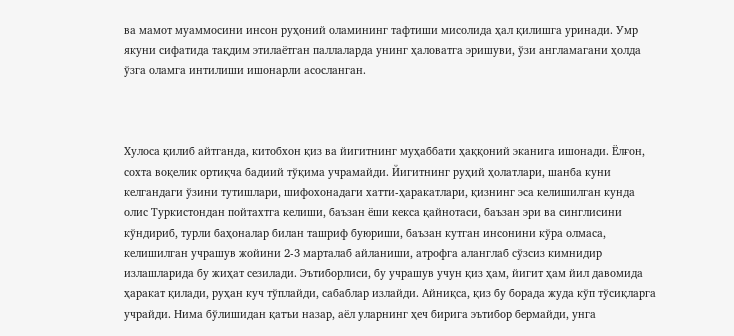ва мамот муаммосини инсон руҳоний оламининг тафтиши мисолида ҳал қилишга уринади. Умр якуни сифатида тақдим этилаётган паллаларда унинг ҳаловатга эришуви, ўзи англамагани ҳолда ўзга оламга интилиши ишонарли асосланган.



Хулоса қилиб айтганда, китобхон қиз ва йигитнинг муҳаббати ҳаққоний эканига ишонади. Ёлғон, сохта воқелик ортиқча бадиий тўқима учрамайди. Йигитнинг руҳий ҳолатлари, шанба куни келгандаги ўзини тутишлари, шифохонадаги хатти-ҳаракатлари, қизнинг эса келишилган кунда олис Туркистондан пойтахтга келиши, баъзан ёши кекса қайнотаси, баъзан эри ва синглисини кўндириб, турли баҳоналар билан ташриф буюриши, баъзан кутган инсонини кўра олмаса, келишилган учрашув жойини 2-3 марталаб айланиши, атрофга аланглаб сўзсиз кимнидир излашларида бу жиҳат сезилади. Эътиборлиси, бу учрашув учун қиз ҳам, йигит ҳам йил давомида ҳаракат қилади, руҳан куч тўплайди, сабаблар излайди. Айниқса, қиз бу борада жуда кўп тўсиқларга учрайди. Нима бўлишидан қатъи назар, аёл уларнинг ҳеч бирига эътибор бермайди, унга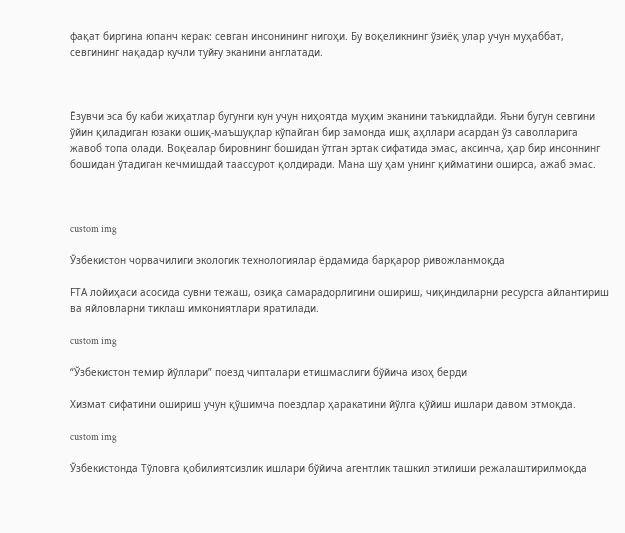фақат биргина юпанч керак: севган инсонининг нигоҳи. Бу воқеликнинг ўзиёқ улар учун муҳаббат, севгининг нақадар кучли туйғу эканини англатади.



Ёзувчи эса бу каби жиҳатлар бугунги кун учун ниҳоятда муҳим эканини таъкидлайди. Яъни бугун севгини ўйин қиладиган юзаки ошиқ-маъшуқлар кўпайган бир замонда ишқ аҳллари асардан ўз саволларига жавоб топа олади. Воқеалар бировнинг бошидан ўтган эртак сифатида эмас, аксинча, ҳар бир инсоннинг бошидан ўтадиган кечмишдай таассурот қолдиради. Мана шу ҳам унинг қийматини оширса, ажаб эмас.



custom img

Ўзбекистон чорвачилиги экологик технологиялар ёрдамида барқарор ривожланмоқда

FТА лойиҳаси асосида сувни тежаш, озиқа самарадорлигини ошириш, чиқиндиларни ресурсга айлантириш ва яйловларни тиклаш имкониятлари яратилади.

custom img

“Ўзбекистон темир йўллари” поезд чипталари етишмаслиги бўйича изоҳ берди

Хизмат сифатини ошириш учун қўшимча поездлар ҳаракатини йўлга қўйиш ишлари давом этмоқда.

custom img

Ўзбекистонда Тўловга қобилиятсизлик ишлари бўйича агентлик ташкил этилиши режалаштирилмоқда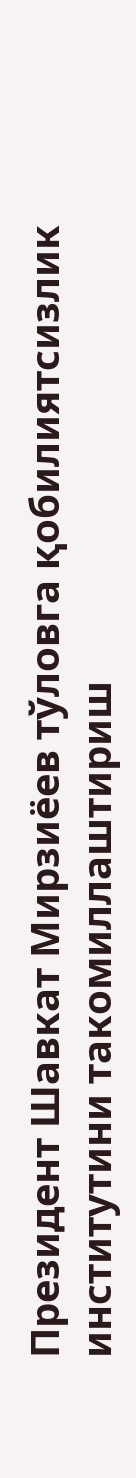Президент Шавкат Мирзиёев тўловга қобилиятсизлик институтини такомиллаштириш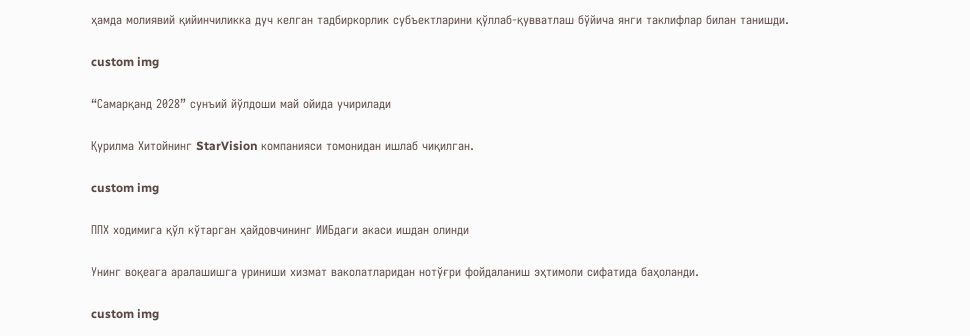ҳамда молиявий қийинчиликка дуч келган тадбиркорлик субъектларини қўллаб-қувватлаш бўйича янги таклифлар билан танишди.

custom img

“Самарқанд 2028” сунъий йўлдоши май ойида учирилади

Қурилма Хитойнинг StarVision компанияси томонидан ишлаб чиқилган.

custom img

ППХ ходимига қўл кўтарган ҳайдовчининг ИИБдаги акаси ишдан олинди

Унинг воқеага аралашишга уриниши хизмат ваколатларидан нотўғри фойдаланиш эҳтимоли сифатида баҳоланди.

custom img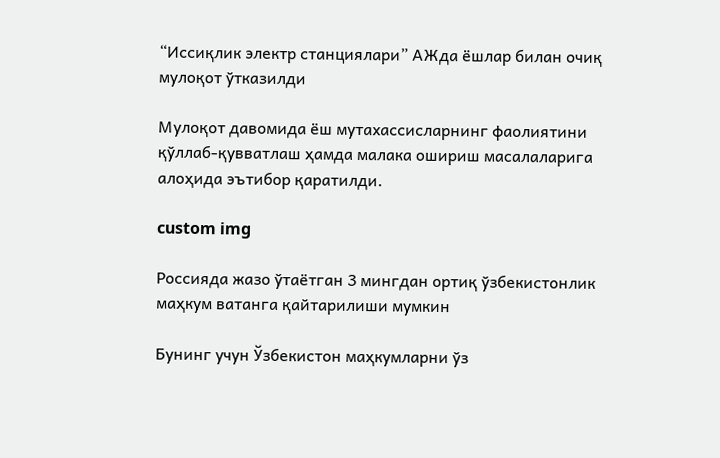“Иссиқлик электр станциялари” АЖда ёшлар билан очиқ мулоқот ўтказилди

Мулоқот давомида ёш мутахассисларнинг фаолиятини қўллаб-қувватлаш ҳамда малака ошириш масалаларига алоҳида эътибор қаратилди.

custom img

Россияда жазо ўтаётган 3 мингдан ортиқ ўзбекистонлик маҳкум ватанга қайтарилиши мумкин

Бунинг учун Ўзбекистон маҳкумларни ўз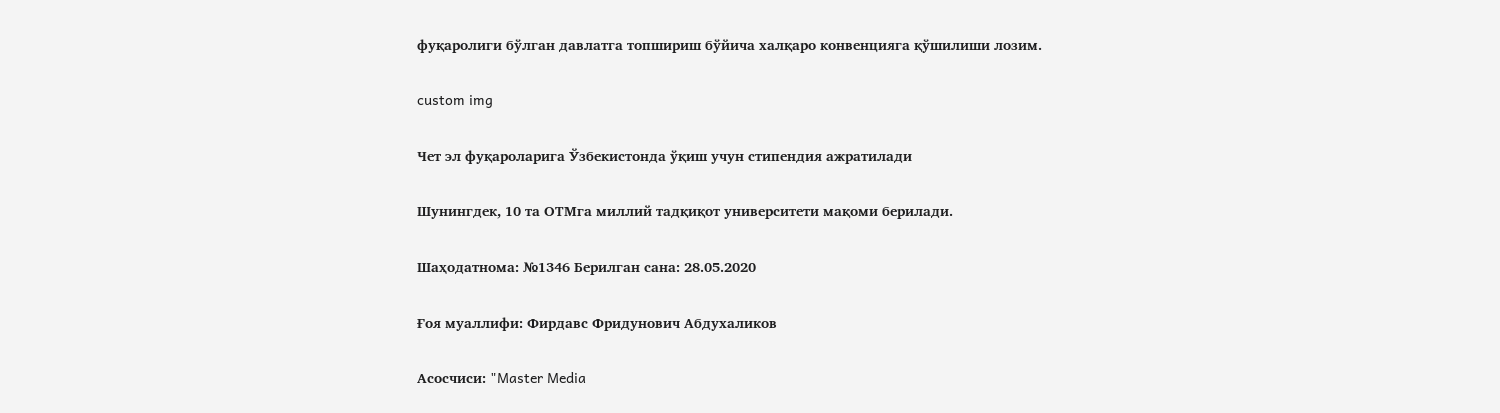фуқаролиги бўлган давлатга топшириш бўйича халқаро конвенцияга қўшилиши лозим.

custom img

Чет эл фуқароларига Ўзбекистонда ўқиш учун стипендия ажратилади

Шунингдек, 10 та ОТМга миллий тадқиқот университети мақоми берилади.

Шаҳодатнома: №1346 Берилган сана: 28.05.2020

Ғоя муаллифи: Фирдавс Фридунович Абдухаликов

Асосчиси: "Master Media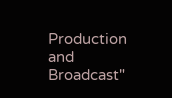Production and Broadcast"